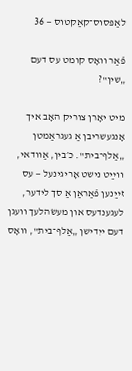לאַפּסוס־קאַקטוס — 36

פֿאַר וואָס קומט עס דעם „שין‟?

מיט יאָרן צוריק האָב איך אָנגעשריבן אַ געגראַמטן „אַלף־בית‟. כ׳בין, אַוודאי, ווײַט נישט אָריגינעל — עס זײַנען פֿאַראַן אַ סך לידער, לעגענדעס און מעשׂהלעך וועגן דעם ייִדישן „אַלף־בית‟, וואָס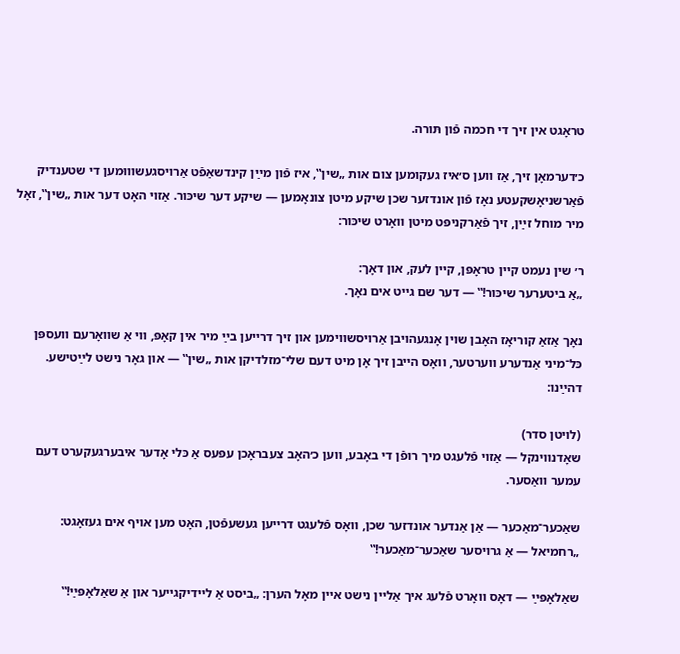טראָגט אין זיך די חכמה פֿון תּורה.

כ׳דערמאָן זיך, אַז ווען ס׳איז געקומען צום אות „שין‟, איז פֿון מײַן קינדשאַפֿט אַרויסגעשוווּמען די שטענדיק פֿאַרשניאָשקעטע נאָז פֿון אונדזער שכן שיקע מיטן צונאָמען — שיקע דער שיכּור. אַזוי האָט דער אות „שין‟, זאָל מיר מוחל זײַן, זיך פֿאַרקניפּט מיטן וואָרט שיכּור:

ר׳ שין נעמט קיין טראָפּן, קיין לעק, און דאָך:
„אַ ביטערער שיכּור!‟ — דער שם גייט אים נאָך.

נאָך אַזאַ קוריאָז האָבן שוין אָנגעהויבן אַרויסשווימען און זיך דרייען בײַ מיר אין קאָפּ, ווי אַ שוואָרעם וועספּן כּל־מיני אַנדערע ווערטער, וואָס הייבן זיך אָן מיט דעם שלי־מזלדיקן אות „שין‟ — און גאָר נישט לײַטישע. דהײַנו:

(לויטן סדר)
שאָדנווינקל — אַזוי פֿלעגט מיך רופֿן די באָבע, ווען כ׳האָב צעבראָכן עפּעס אַ כּלי אָדער איבערגעקערט דעם עמער וואַסער.

שאַכער־מאַכער — אַן אַנדער אונדזער שכן, וואָס פֿלעגט דרייען געשעפֿטן, האָט מען אויף אים געזאָגט: „רחמיאל — אַ גרויסער שאַכער־מאַכער!‟

שאַלאָפּײַ — דאָס וואָרט פֿלעג איך אַליין נישט איין מאָל הערן: „ביסט אַ ליידיקגייער און אַ שאַלאָפּײַ!‟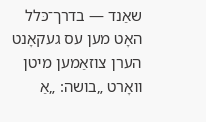שאַנד — בדרך־כּלל האָט מען עס געקאָנט הערן צוזאַמען מיטן וואָרט „בושה: „אַ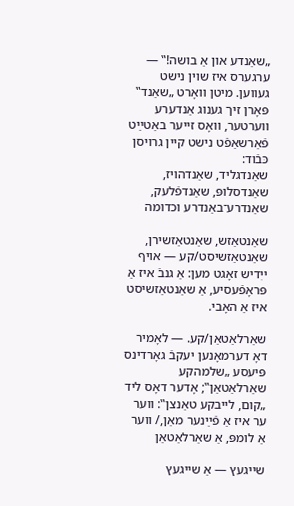„שאַנדע און אַ בושה!‟ — ערגערס איז שוין נישט געווען. מיטן וואָרט „שאַנד‟ פּאָרן זיך גענוג אַנדערע ווערטער, וואָס זייער באַטײַט פֿאַרשאַפֿט נישט קיין גרויסן כּבֿוד:
שאַנדגליד, שאַנדהויז, שאַנדסלופּ, שאַנדפֿלעק, שאַנדרע־באַנדרע וכדומה

שאַנטאַזש, שאַנטאַזשירן, שאַנטאַזשיסט/קע — אויף ייִדיש זאָגט מען: אַ גנבֿ איז אַ פּראָפֿעסיע, אַ שאַנטאַזשיסט איז אַ האָבי.

שאַרלאַטאַן/קע. — לאָמיר דאָ דערמאָנען יעקבֿ גאָרדינס פּיעסע „שלמהקע שאַרלאַטאַן‟; אָדער דאָס ליד „קום, לייבקע טאַנצן‟: ווער ער איז אַ פֿײַנער מאַן,/ ווער אַ לומפּ, אַ שאַרלאַטאַן

שייגעץ — אַ שייגעץ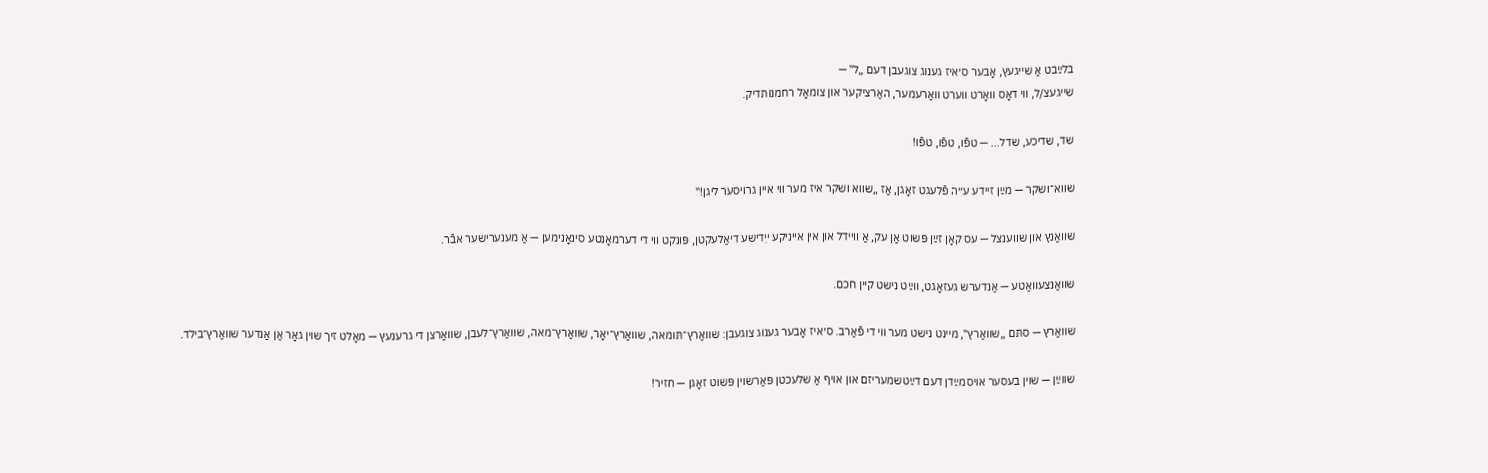בלײַבט אַ שייגעץ, אָבער ס׳איז גענוג צוגעבן דעם „ל‟ —
שייגעצ/ל, ווי דאָס וואָרט ווערט וואַרעמער, האַרציקער און צומאָל רחמנותדיק.

שד, שדיכע, שדל… — טפֿו, טפֿו, טפֿו!

שווא־ושקר — מײַן זיידע ע״ה פֿלעגט זאָגן, אַז „שווא ושקר איז מער ווי איין גרויסער ליגן!‟

שוואַנץ און שווענצל — עס קאָן זײַן פּשוט אַן עק, אַ וויידל און אין אייניקע ייִדישע דיאַלעקטן, פּונקט ווי די דערמאָנטע סינאָנימען — אַ מענערישער אבֿר.

שוואַנצעוואַטע — אַנדערש געזאָגט, ווײַט נישט קיין חכם.

שוואַרץ — סתּם „שוואַרץ‟, מיינט נישט מער ווי די פֿאַרב. ס׳איז אָבער גענוג צוגעבן: שוואַרץ־תּומאה, שוואַרץ־יאָר, שוואַרץ־מאה, שוואַרץ־לעבן, שוואַרצן די גרענעץ — מאָלט זיך שוין גאָר אַן אַנדער שוואַרץ־בילד.

שווײַן — שוין בעסער אויסמײַדן דעם דײַטשמעריזם און אויף אַ שלעכטן פּאַרשוין פּשוט זאָגן — חזיר!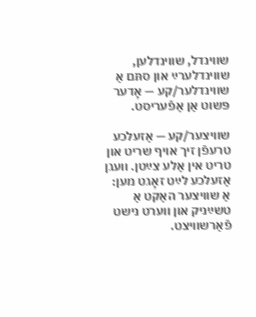שווינדל, שווינדלען, שווינדלערײַ און סתּם אַ שווינדלער/קע — אָדער פּשוט אַן אַפֿעריסט.

שוויצער/קע — אַזעלכע טרעפֿן זיך אויף שריט און טריט אין אַלע צײַטן. וועגן אַזעלכע לײַט זאָגט מען: אַ שוויצער האַקט אַ טשײַניק און ווערט נישט פֿאַרשוויצט.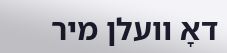דאָ וועלן מיר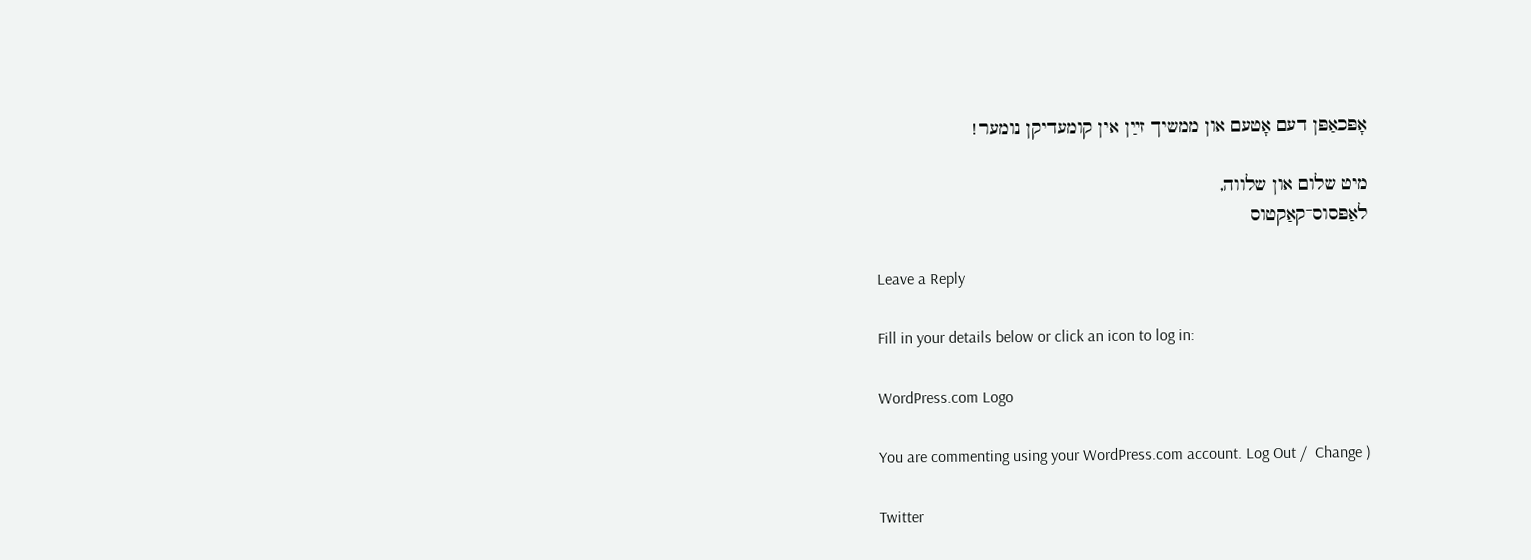אָפּכאַפּן דעם אָטעם און ממשיך זײַן אין קומעדיקן נומער!

מיט שלום און שלווה,
לאַפּסוס־קאַקטוס

Leave a Reply

Fill in your details below or click an icon to log in:

WordPress.com Logo

You are commenting using your WordPress.com account. Log Out /  Change )

Twitter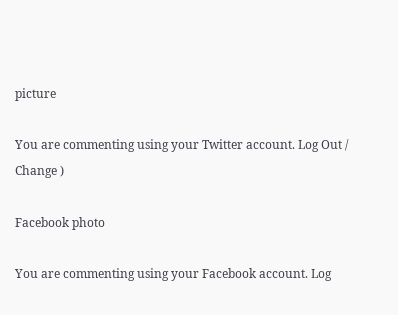picture

You are commenting using your Twitter account. Log Out /  Change )

Facebook photo

You are commenting using your Facebook account. Log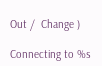Out /  Change )

Connecting to %s